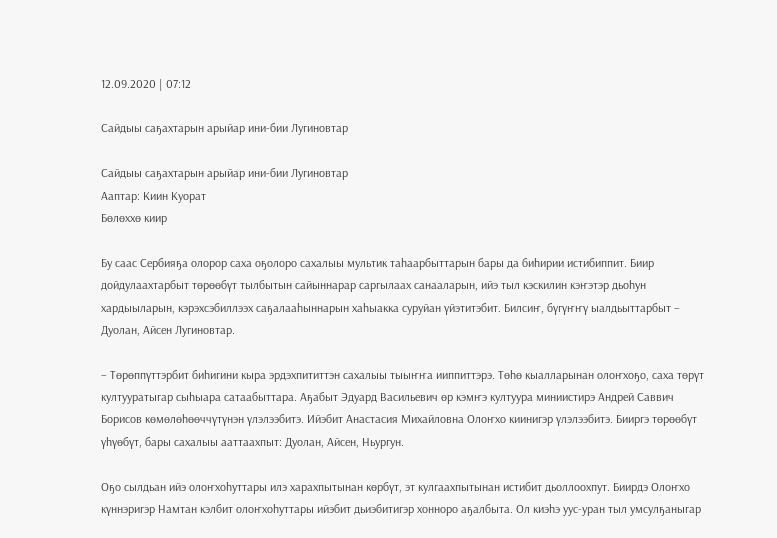12.09.2020 | 07:12

Сайдыы саҕахтарын арыйар ини-бии Лугиновтар

Сайдыы саҕахтарын арыйар ини-бии Лугиновтар
Ааптар: Киин Куорат
Бөлөххө киир

Бу саас Сербияҕа олорор саха оҕолоро сахалыы мультик таһаарбыттарын бары да биһирии истибиппит. Биир дойдулаахтарбыт төрөөбүт тылбытын сайыннарар саргылаах санааларын, ийэ тыл кэскилин кэҥэтэр дьоһун хардыыларын, кэрэхсэбиллээх саҕалааһыннарын хаһыакка суруйан үйэтитэбит. Билсиҥ, бүгүҥҥү ыалдьыттарбыт – Дуолан, Айсен Лугиновтар.

– Төрөппүттэрбит биһигини кыра эрдэхпититтэн сахалыы тыыҥҥа ииппиттэрэ. Төһө кыалларынан олоҥхоҕо, саха төрүт култууратыгар сыһыара сатаабыттара. Аҕабыт Эдуард Васильевич өр кэмҥэ култуура миниистирэ Андрей Саввич Борисов көмөлөһөөччүтүнэн үлэлээбитэ. Ийэбит Анастасия Михайловна Олоҥхо киинигэр үлэлээбитэ. Бииргэ төрөөбүт үһүөбүт, бары сахалыы ааттаахпыт: Дуолан, Айсен, Ньургун.

Оҕо сылдьан ийэ олоҥхоһуттары илэ харахпытынан көрбүт, эт кулгаахпытынан истибит дьоллоохпут. Биирдэ Олоҥхо күннэригэр Намтан кэлбит олоҥхоһуттары ийэбит дьиэбитигэр хонноро аҕалбыта. Ол киэһэ уус-уран тыл умсулҕаныгар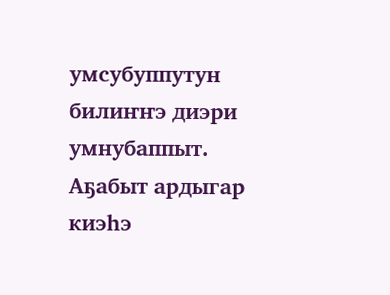умсубуппутун билиҥҥэ диэри умнубаппыт. Аҕабыт ардыгар киэһэ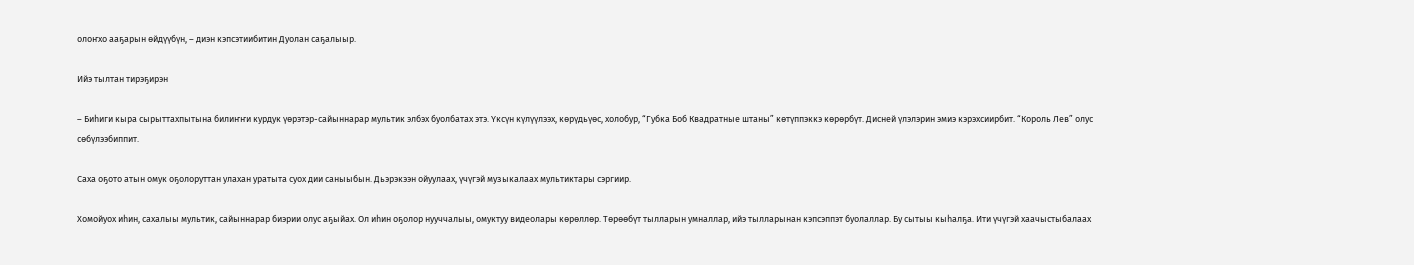олоҥхо ааҕарын өйдүүбүн, – диэн кэпсэтиибитин Дуолан саҕалыыр.

Ийэ тылтан тирэҕирэн

– Биһиги кыра сырыттахпытына билиҥҥи курдук үөрэтэр-сайыннарар мультик элбэх буолбатах этэ. Үксүн күлүүлээх, көрүдьүөс, холобур, “Губка Боб Квадратные штаны” көтүппэккэ көрөрбүт. Дисней үлэлэрин эмиэ кэрэхсиирбит. “Король Лев” олус сөбүлээбиппит.

Саха оҕото атын омук оҕолоруттан улахан уратыта суох дии саныыбын. Дьэрэкээн ойуулаах, үчүгэй музыкалаах мультиктары сэргиир.

Хомойуох иһин, сахалыы мультик, сайыннарар биэрии олус аҕыйах. Ол иһин оҕолор нууччалыы, омуктуу видеолары көрөллөр. Төрөөбүт тылларын умналлар, ийэ тылларынан кэпсэппэт буолаллар. Бу сытыы кыһалҕа. Ити үчүгэй хаачыстыбалаах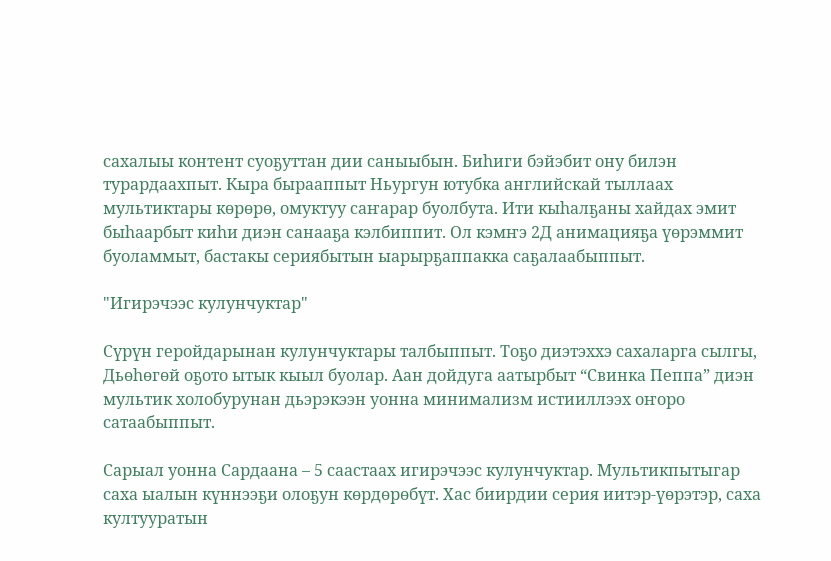сахалыы контент суоҕуттан дии саныыбын. Биһиги бэйэбит ону билэн турардаахпыт. Кыра бырааппыт Ньургун ютубка английскай тыллаах мультиктары көрөрө, омуктуу саҥарар буолбута. Ити кыһалҕаны хайдах эмит быһаарбыт киһи диэн санааҕа кэлбиппит. Ол кэмҥэ 2Д анимацияҕа үөрэммит буоламмыт, бастакы сериябытын ыарырҕаппакка саҕалаабыппыт.

"Игирэчээс кулунчуктар"

Сүрүн геройдарынан кулунчуктары талбыппыт. Тоҕо диэтэххэ сахаларга сылгы, Дьөһөгөй оҕото ытык кыыл буолар. Аан дойдуга аатырбыт “Свинка Пеппа” диэн мультик холобурунан дьэрэкээн уонна минимализм истииллээх оҥоро сатаабыппыт.

Сарыал уонна Сардаана – 5 саастаах игирэчээс кулунчуктар. Мультикпытыгар саха ыалын күннээҕи олоҕун көрдөрөбүт. Хас биирдии серия иитэр-үөрэтэр, саха култууратын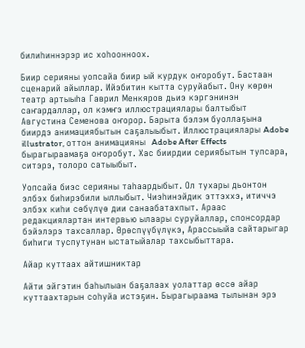билиһиннэрэр ис хоһоонноох.

Биир серияны уопсайа биир ый курдук оҥоробут. Бастаан сценарий айыллар. Ийэбитин кытта суруйабыт. Ону көрөн театр артыыһа Гаврил Менкяров дьиэ кэргэнинэн саҥардаллар, ол кэмҥэ иллюстрациялары балтыбыт Августина Семенова оҥорор. Барыта бэлэм буоллаҕына биирдэ анимациябытын саҕалыыбыт. Иллюстрациялары Adobe illustrator, оттон анимацияны  Adobe After Effects бырагыраамаҕа оҥоробут. Хас биирдии сериябытын тупсара, ситэрэ, толоро сатыыбыт.

Уопсайа биэс серияны таһаардыбыт. Ол тухары дьонтон элбэх биһирэбили ыллыбыт. Чиэһинэйдик эттэххэ, итиччэ элбэх киһи сөбүлүө дии санаабатахпыт. Араас редакциялартан интервью ылаары суруйаллар, спонсордар бэйэлэрэ тахсаллар. Өрөспүүбүлүкэ, Арассыыйа сайтарыгар биһиги туспутунан ыстатыйалар тахсыбыттара.

Айар куттаах айтишниктар

Айти эйгэтин баһылыан баҕалаах уолаттар өссө айар куттаахтарын соһуйа истэҕин. Бырагыраама тылынан эрэ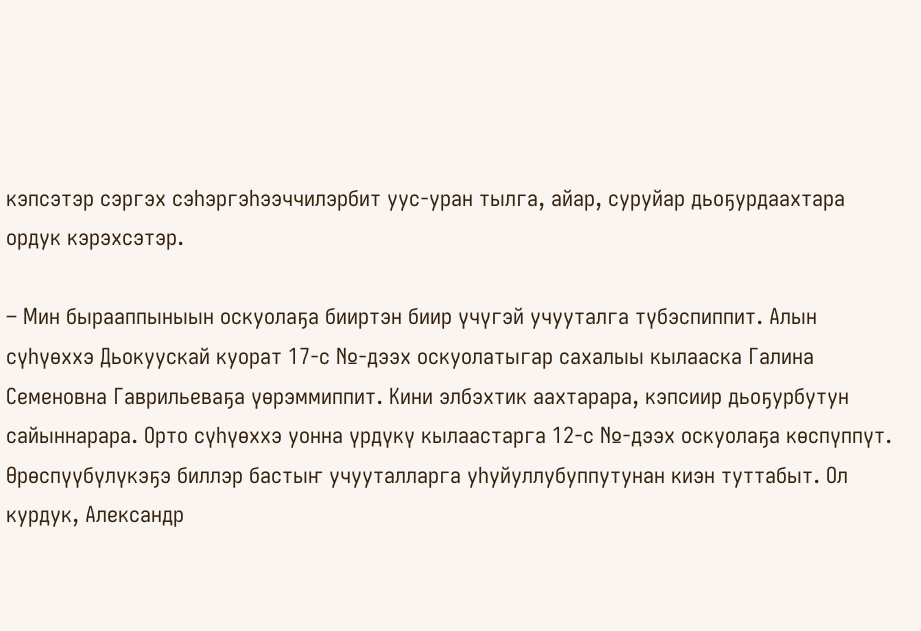кэпсэтэр сэргэх сэһэргэһээччилэрбит уус-уран тылга, айар, суруйар дьоҕурдаахтара ордук кэрэхсэтэр.

– Мин бырааппыныын оскуолаҕа бииртэн биир үчүгэй учууталга түбэспиппит. Алын сүһүөххэ Дьокуускай куорат 17-с №-дээх оскуолатыгар сахалыы кылааска Галина Семеновна Гаврильеваҕа үөрэммиппит. Кини элбэхтик аахтарара, кэпсиир дьоҕурбутун сайыннарара. Орто сүһүөххэ уонна үрдүкү кылаастарга 12-с №-дээх оскуолаҕа көспүппүт. Өрөспүүбүлүкэҕэ биллэр бастыҥ учууталларга уһуйуллубуппутунан киэн туттабыт. Ол курдук, Александр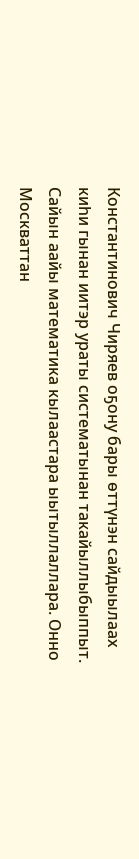Константинович Чиряев оҕону бары өттүнэн сайдыылаах киһи гынан иитэр ураты систематынан такайыллыбыппыт. Сайын аайы математика кылаастара ыытыллаллара. Онно Москваттан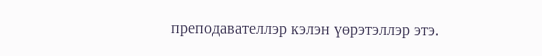преподавателлэр кэлэн үөрэтэллэр этэ.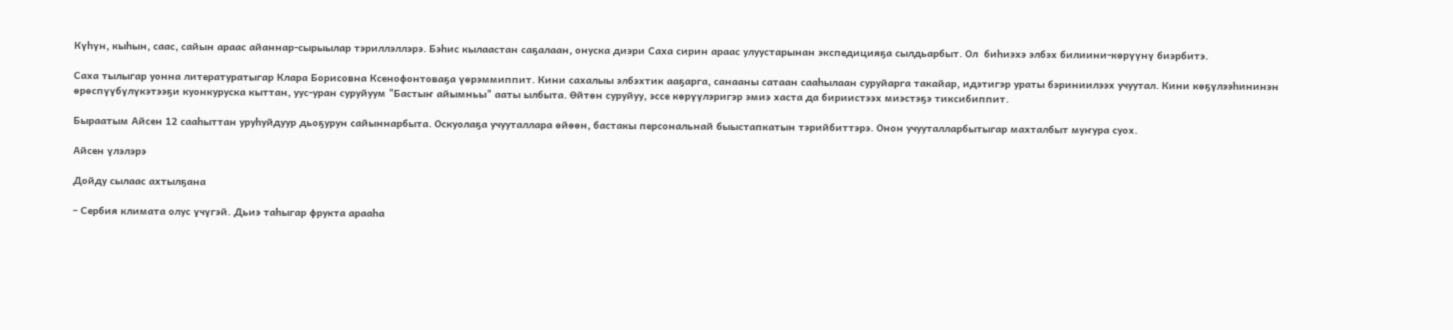Күһүн, кыһын, саас, сайын араас айаннар-сырыылар тэриллэллэрэ. Бэһис кылаастан саҕалаан, онуска диэри Саха сирин араас улуустарынан экспедицияҕа сылдьарбыт. Ол  биһиэхэ элбэх билиини-көрүүнү биэрбитэ.

Саха тылыгар уонна литературатыгар Клара Борисовна Ксенофонтоваҕа үөрэммиппит. Кини сахалыы элбэхтик ааҕарга, санааны сатаан сааһылаан суруйарга такайар, идэтигэр ураты бэриниилээх учуутал. Кини көҕүлээһининэн өрөспүүбүлүкэтээҕи куонкуруска кыттан, уус-уран суруйуум "Бастыҥ айымньы" ааты ылбыта. Өйтөн суруйуу, эссе көрүүлэригэр эмиэ хаста да бириистээх миэстэҕэ тиксибиппит.

Быраатым Айсен 12 сааһыттан уруһуйдуур дьоҕурун сайыннарбыта. Оскуолаҕа учууталлара өйөөн, бастакы персональнай быыстапкатын тэрийбиттэрэ. Онон учууталларбытыгар махталбыт муҥура суох.

Айсен үлэлэрэ

Дойду сылаас ахтылҕана

– Сербия климата олус үчүгэй. Дьиэ таһыгар фрукта арааһа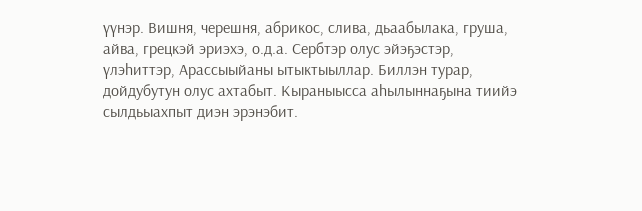үүнэр. Вишня, черешня, абрикос, слива, дьаабылака, груша, айва, грецкэй эриэхэ, о.д.а. Сербтэр олус эйэҕэстэр, үлэһиттэр, Арассыыйаны ытыктыыллар. Биллэн турар, дойдубутун олус ахтабыт. Кыраныысса аһылыннаҕына тиийэ сылдьыахпыт диэн эрэнэбит.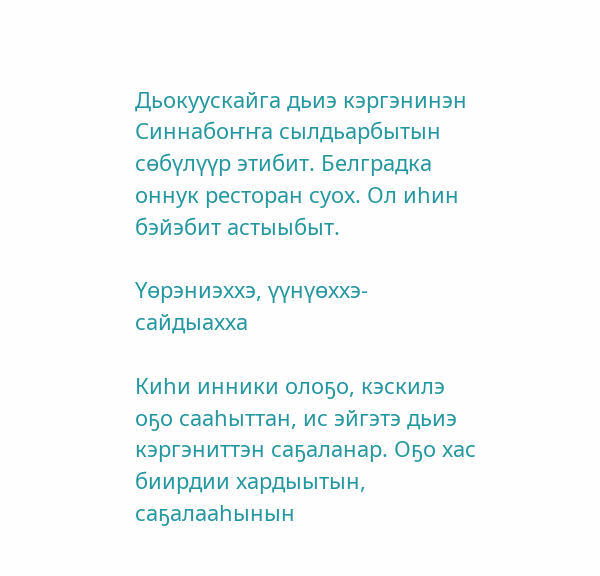Дьокуускайга дьиэ кэргэнинэн Синнабоҥҥа сылдьарбытын сөбүлүүр этибит. Белградка оннук ресторан суох. Ол иһин бэйэбит астыыбыт.

Үөрэниэххэ, үүнүөххэ-сайдыахха

Киһи инники олоҕо, кэскилэ оҕо сааһыттан, ис эйгэтэ дьиэ кэргэниттэн саҕаланар. Оҕо хас биирдии хардыытын,  саҕалааһынын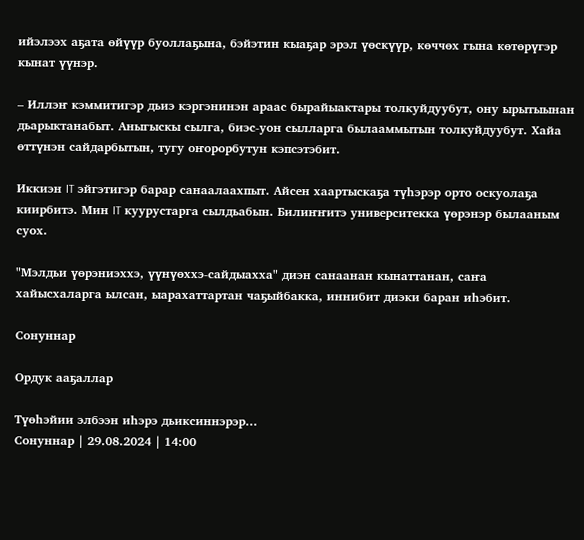ийэлээх аҕата өйүүр буоллаҕына, бэйэтин кыаҕар эрэл үөскүүр, көччөх гына көтөрүгэр кынат үүнэр.

– Иллэҥ кэммитигэр дьиэ кэргэнинэн араас бырайыактары толкуйдуубут, ону ырытыынан дьарыктанабыт. Аныгыскы сылга, биэс-уон сылларга былааммытын толкуйдуубут. Хайа өттүнэн сайдарбытын, тугу оҥорорбутун кэпсэтэбит.

Иккиэн IT эйгэтигэр барар санаалаахпыт. Айсен хаартыскаҕа түһэрэр орто оскуолаҕа киирбитэ. Мин IT куурустарга сылдьабын. Билиҥҥитэ университекка үөрэнэр былааным суох.

"Мэлдьи үөрэниэххэ, үүнүөххэ-сайдыахха" диэн санаанан кынаттанан, саҥа хайысхаларга ылсан, ыарахаттартан чаҕыйбакка, иннибит диэки баран иһэбит.

Сонуннар

Ордук ааҕаллар

Түөһэйии элбээн иһэрэ дьиксиннэрэр...
Сонуннар | 29.08.2024 | 14:00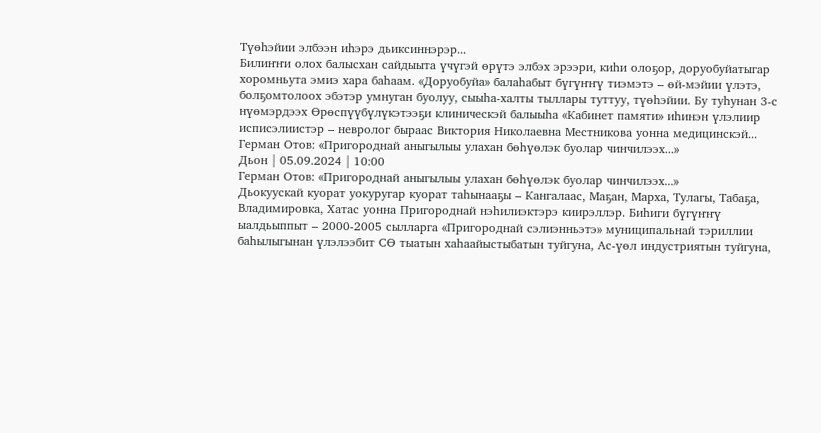Түөһэйии элбээн иһэрэ дьиксиннэрэр...
Билиҥҥи олох балысхан сайдыыта үчүгэй өрүтэ элбэх эрээри, киһи олоҕор, доруобуйатыгар хоромньута эмиэ хара баһаам. «Доруобуйа» балаһабыт бүгүҥҥү тиэмэтэ – өй-мэйии үлэтэ, болҕомтолоох эбэтэр умнуган буолуу, сыыһа-халты тыллары туттуу, түөһэйии. Бу туһунан 3-с нүөмэрдээх Өрөспүүбүлүкэтээҕи клиническэй балыыһа «Кабинет памяти» иһинэн үлэлиир исписэлиистэр – невролог быраас Виктория Николаевна Местникова уонна медицинскэй...
Герман Отов: «Пригороднай аныгылыы улахан бөһүөлэк буолар чинчилээх...»
Дьон | 05.09.2024 | 10:00
Герман Отов: «Пригороднай аныгылыы улахан бөһүөлэк буолар чинчилээх...»
Дьокуускай куорат уокуругар куорат таһынааҕы – Кангалаас, Маҕан, Марха, Тулагы, Табаҕа, Владимировка, Хатас уонна Пригороднай нэһилиэктэрэ киирэллэр. Биһиги бүгүҥҥү ыалдьыппыт – 2000-2005 сылларга «Пригороднай сэлиэнньэтэ» муниципальнай тэриллии баһылыгынан үлэлээбит СӨ тыатын хаһаайыстыбатын туйгуна, Ас-үөл индустриятын туйгуна,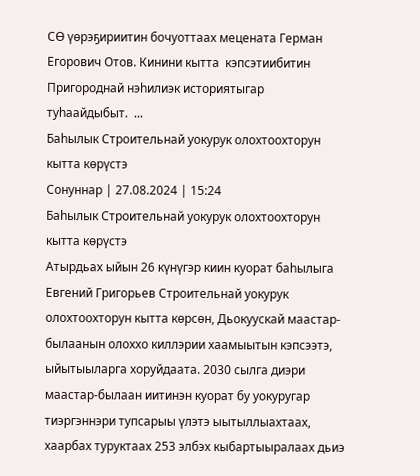СӨ үөрэҕириитин бочуоттаах мецената Герман Егорович Отов. Кинини кытта  кэпсэтиибитин Пригороднай нэһилиэк историятыгар туһаайдыбыт.  ...
Баһылык Строительнай уокурук олохтоохторун кытта көрүстэ
Сонуннар | 27.08.2024 | 15:24
Баһылык Строительнай уокурук олохтоохторун кытта көрүстэ
Атырдьах ыйын 26 күнүгэр киин куорат баһылыга Евгений Григорьев Строительнай уокурук олохтоохторун кытта көрсөн, Дьокуускай маастар-былаанын олоххо киллэрии хаамыытын кэпсээтэ, ыйытыыларга хоруйдаата. 2030 сылга диэри маастар-былаан иитинэн куорат бу уокуругар тиэргэннэри тупсарыы үлэтэ ыытыллыахтаах, хаарбах туруктаах 253 элбэх кыбартыыралаах дьиэ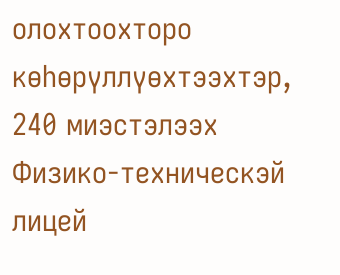олохтоохторо көһөрүллүөхтээхтэр, 240 миэстэлээх Физико-техническэй лицей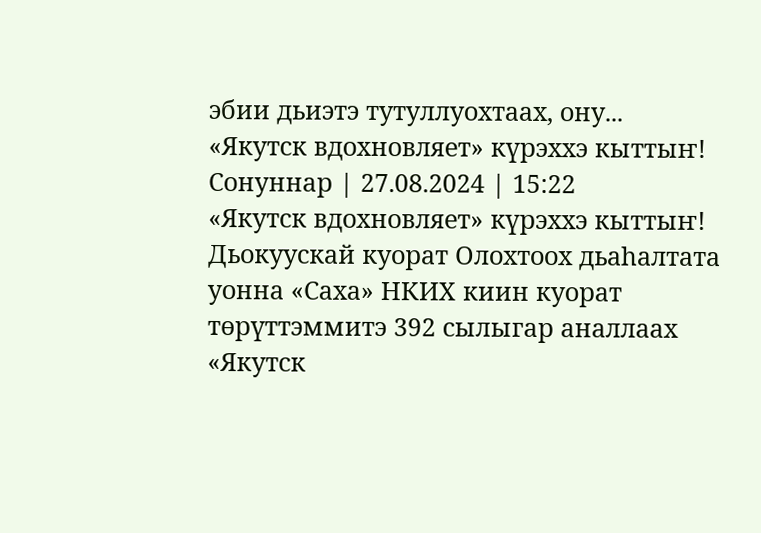эбии дьиэтэ тутуллуохтаах, ону...
«Якутск вдохновляет» күрэххэ кыттыҥ!
Сонуннар | 27.08.2024 | 15:22
«Якутск вдохновляет» күрэххэ кыттыҥ!
Дьокуускай куорат Олохтоох дьаһалтата уонна «Саха» НКИХ киин куорат төрүттэммитэ 392 сылыгар аналлаах «Якутск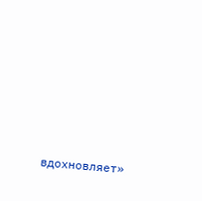вдохновляет»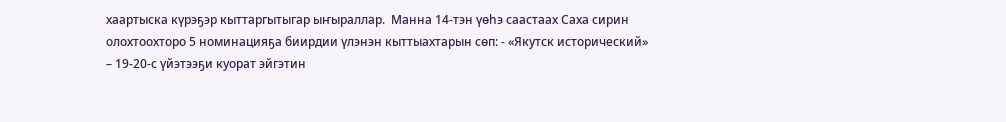хаартыска күрэҕэр кыттаргытыгар ыҥыраллар.  Манна 14-тэн үөһэ саастаах Саха сирин олохтоохторо 5 номинацияҕа биирдии үлэнэн кыттыахтарын сөп: - «Якутск исторический» – 19-20-с үйэтээҕи куорат эйгэтин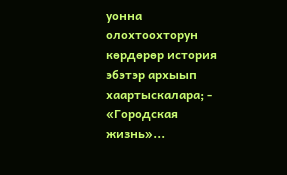уонна олохтоохторун көрдөрөр история эбэтэр архыып хаартыскалара; - «Городская жизнь»...